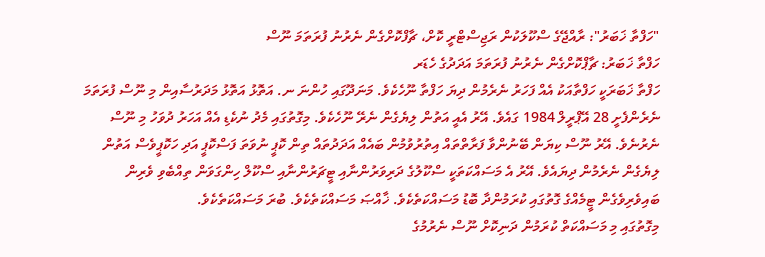"ހަފްތާ ޚަބަރު": ރާއްޖޭގެ ސްކޫލަކުން ރަޖިސްޓްރީ ކޮށް، ޗާފްކޮށްގެން ނެރުނު ފުރަތަމަ ނޫސް
ހަފްތާ ޚަބަރު: ޗާޕްކޮށްގެން ނެރުނު ފުރަތަމަ އަދަދުގެ ހެޑަރ
ހަފްތާ ޚަބަރަކީ ހަފްތާއަކު އެއް ފަހަރު ނެރެމުން ދިޔަ ހަފްތާ ނޫހެކެވެ. މަނަދޫގައި ހުންނަ ނ. އަތޮޅު އަތޮޅު މަދަރުސާއިން މި ނޫސް ފުރަތަމަ ނެރެންފެށީ 28 އޭޕްރީލް 1984 ގައެވެ. އޭރު އެއީ އަތުން ލިޔެގެން ނެރޭ ނޫހެކެވެ. މިގޮތުގައި މެދު ނުކެޑި އެއް އަހަރު ދުވަހު މި ނޫސް ނެރުނެވެ. އޭރު ނޫސް ކިޔަން ބޭނުންވާ ފަރާތްތައް އިތުރުވުމުން ބައެއް އަދަދުތައް ތިން ކޮޕީ ނުވަތަ ފަސްކޮޕީ އަދި ހަކޮޕީވެސް އަތުން ލިޔެގެން ނެރެމުން ދިޔައެވެ. އޭރު އެ މަސައްކަތަކީ ސްކޫލުގެ ދަރިވަރުންނާއި ޓީޗަރުންނާއި ސްކޫލް ހިންގަވަން ތިއްބެވި ވެރިން ބައިވެރިވެގެން ޓީމެއްގެ ގޮތުގައި ކުރަމުންދާ ބޮޑު މަސައްކަތެކެވެ. ޚާއްޞަ މަސައްކަތެކެވެ. ބުރަ މަސައްކަތެކެވެ.
މިގޮތުގައި މި މަސައްކަތް ކުރަމުން ދަނިކޮށް ނޫސް ނެރުމުގެ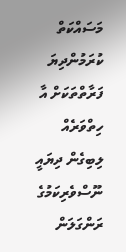މަސައްކަތް ކުރަމުންދިޔަ ފަރާތްތަކަށް އާ ހިތްވަރެއް ލިބިގެން ދިޔައީ ނޫސްވެރިކަމުގެ ރަންގަލަން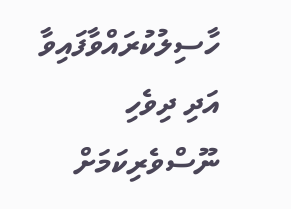ހާސިލުކުރައްވާފައިވާ އަދި ދިވެހި ނޫސްވެރިކަމަށް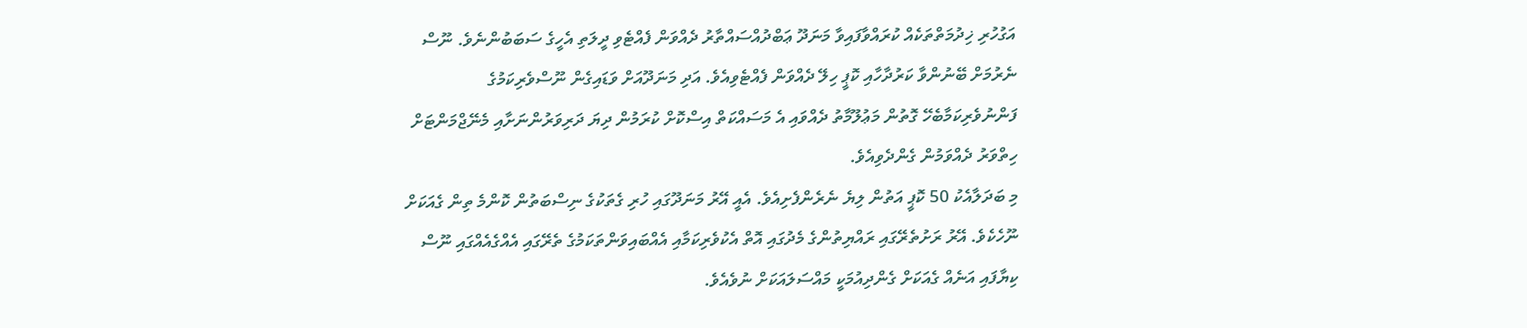އަގުހުރި ޚިދުމަތްތަކެއް ކުރައްވާފައިވާ މަނަދޫ ޢަބްދުއްސައްތާރު ދެއްވަން ފެއްޓެވި ދީލަތި އެހީގެ ސަބަބުންނެވެ. ނޫސް ނެރުމަށް ބޭނުންވާ ކަރުދާހާއި ކޮޕީ ހިލޭ ދެއްވަން ފެއްޓެވިއެވެ. އަދި މަނަދޫއަށް ވަޑައިގެން ނޫސްވެރިކަމުގެ ފަންނުވެރިކަމާބެހޭ ގޮތުން މަޢުލޫމާތު ދެއްވައި އެ މަސައްކަތް އިސްކޮށް ކުރަމުން ދިޔަ ދަރިވަރުންނަށާއި މެނޭޖްމަންޓަށް ހިތްވަރު ދެއްވަމުން ގެންދެވިއެވެ.
މި ބަދަލާއެކު 50 ކޮޕީ އަތުން ލިޔެ ނެރެންފެށިއެވެ. އެއީ އޭރު މަނަދޫގައި ހުރި ގެތަކުގެ ނިސްބަތުން ކޮންމެ ތިން ގެއަކަށް ނޫހެކެވެ. އޭރު ރަށުތެރޭގައި ރައްޔިތުންގެ މެދުގައި އޮތް އެކުވެރިކަމާއި އެއްބައިވަންތަކަމުގެ ތެރޭގައި އެއްގެއެއްގައި ނޫސް ކިޔާފައި އަނެއް ގެއަކަށް ގެންދިއުމަކީ މައްސަލައަކަށް ނުވެއެވެ.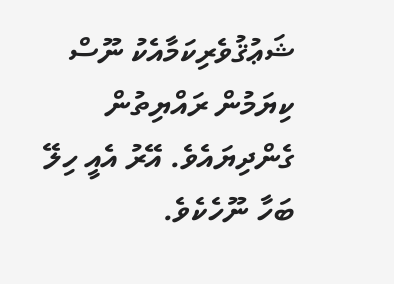ޝަޢުޤުވެރިކަމާއެކު ނޫސް ކިޔަމުން ރައްޔިތުން ގެންދިޔައެވެ. އޭރު އެއީ ހިލޭ ބަހާ ނޫހެކެވެ.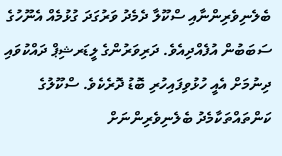ބެލެނިވެރިންނާއި ސްކޫލާ ދެމެދު ވަރުގަދަ ގުޅުމެއް އެނޫހުގެ ސަބަބުން އުފެއްދިއެވެ. ދަރިވަރުންގެ ލީޑަރޝިޕް ދައްކުވައި ދިނުމަށް އެއީ ހުޅުވިފައިހުރި ބޮޑު ދޮރެކެވެ. ސްކޫލުގެ ކަންތައްތަކާމެދު ބެލެނިވެރިންނަށް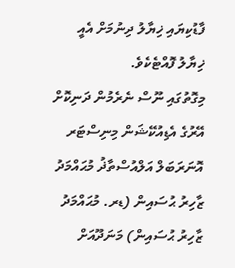ފާޑުކިޔައި ޚިޔާލު ދިނުމަށް އެއީ ޚިޔާލު ފޮއްޓެކެވެ.
މިގޮތުގައި ނޫސް ނެރެމުން ދަނިކޮށް އޭރުގެ އެޑިއުކޭޝަން މިނިސްޓަރ އޮނަރަބަލް އަލްއުސްތާޛު މުޙައްމަދު ޒާހިރު ޙުސައިން (ޑރ. މުޙައްމަދު ޒާހިރު ޙުސައިން) މަނަދޫއަށް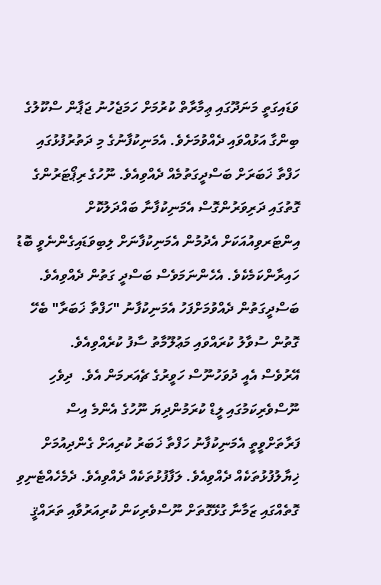ވަޑައިގަތީ މަނަދޫގައި ޢިމާރާތް ކުރުމަށް ހަމަޖެހުނު ޖަޕާން ސްކޫލުގެ ބިންގާ އަޅުއްވައި ދެއްވުމަށެވެ. އެމަނިކުފާނުގެ މި ދަތުރުފުޅުގައި ހަފްތާ ޚަބަރަށް ބަސްދީގަތުމެއް ދެއްވިއެވެ. ނޫހުގެ ރިޕޯޓަރުންގެ ގޮތުގައި ދަރިވަރުންގޮސް އެމަނިކުފާނާ ބައްދަލުކޮށް އިންޓަރވިއުއަކަށް އެދުމުން އެމަނިކުފާނަށް ލިބިވަޑައިގެންނެވީ ބޮޑު ހައިރާންކަމެކެވެ. އެހެންނަމަވެސް ބަސްދީ ގަތުން ދެއްވިއެވެ. ބަސްދީގަތުން ދެއްވުމަށްފަހު އެމަނިކުފާނު "ހަފްތާ ޚަބަރާ" ބެހޭ ގޮތުން ސުވާލު ކުރައްވައި މަޢުލޫމާތު ސާފު ކުރެއްވިއެވެ.
އޭރުވެސް އެއީ ދުވަހުނޫސް ހަވީރުގެ ޗެއަރމަން އެވެ.  ދިވެހި ނޫސްވެރިކަމުގައި ލީޑް ކުރަމުންދިޔަ ނޫހުގެ އެންމެ އިސް ފަރާތަށްވީތީ އެމަނިކުފާނު ހަފްތާ ޚަބަރު ކުރިއަށް ގެންދިއުމަށް ޚިޔާލުފުޅުތަކެއް ދެއްވިއެވެ. ލަފާފުޅުތަކެއް ދެއްވިއެވެ. ދެމެހެއްޓެނިވި ގޮތެއްގައި ޒަމާނާ ގުޅޭގޮތަށް ނޫސްވެރިކަން ކުރިއަރުވާއި ތަރައްޤީ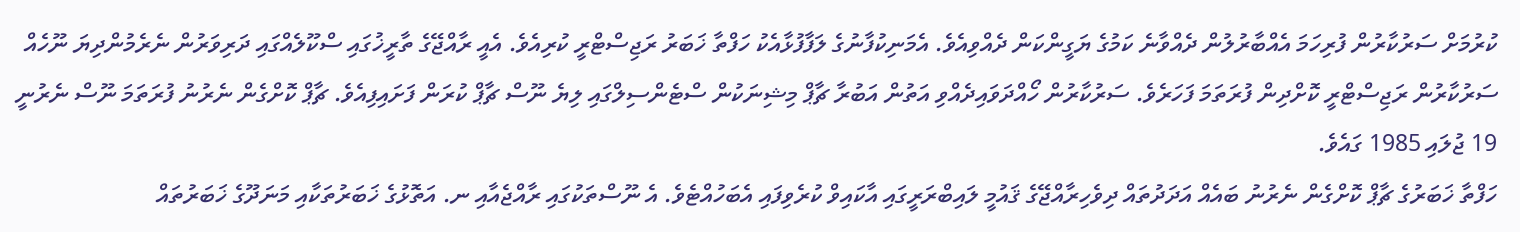ކުރުމަށް ސަރުކާރުން ފުރިހަމަ އެއްބާރުލުން ދެއްވާނެ ކަމުގެ ޔަގީންކަން ދެއްވިއެވެ. އެމަނިކުފާނުގެ ލަފާފުޅާއެކު ހަފްތާ ޚަބަރު ރަޖިސްޓްރީ ކުރިއެވެ. އެއީ ރާއްޖޭގެ ތާރީޚުގައި ސްކޫލެއްގައި ދަރިވަރުން ނެރެމުންދިޔަ ނޫހެއް ސަރުކާރުން ރަޖިސްޓްރީ ކޮށްދިން ފުރަތަމަ ފަހަރެވެ. ސަރުކާރުން ހޯއްދަވައިދެއްވި އަތުން އަބުރާ ޗާޕް މިޝިނަކުން ސްޓެންސިލްގައި ލިޔެ ނޫސް ޗާޕް ކުރަން ފަށައިފިއެވެ. ޗާޕް ކޮށްގެން ނެރުނު ފުރަތަމަ ނޫސް ނެރުނީ 19 ޖުލައި 1985 ގައެވެ.
ހަފްތާ ޚަބަރުގެ ޗާޕް ކޮށްގެން ނެރުނު ބައެއް އަދަދުތައް ދިވެހިރާއްޖޭގެ ޤައުމީ ލައިބްރަރީގައި އާކައިވް ކުރެވިފައި އެބަހުއްޓެވެ. އެ ނޫސްތަކުގައި ރާއްޖެއާއި ނ. އަތޮޅުގެ ޚަބަރުތަކާއި މަނަދޫގެ ޚަބަރުތައް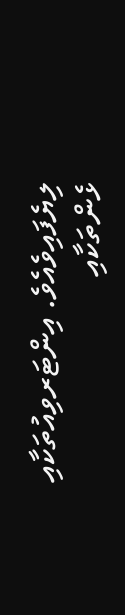ލިޔެފައިވެއެވެ. އިންޓަރވިއުތަކާއި ޅެންތަކާއި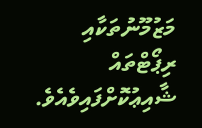މަޒުމޫނުތަކާއި ރިޕޯޓްތައް ޝާއިޢުކޮށްފައިވެއެވެ.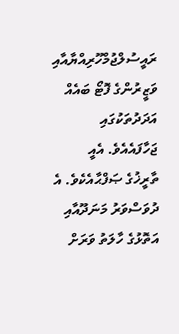ރައީސުލްޖުމްހޫރިއްޔާއާއި ވަޒީރުންގެ ފޮޓޯ ބައެއް އަދަދުތަކުގައި ޖަހާފައެއެވެ. އެއީ ތާރީޚުގެ ޞަފްޙާއެކެވެ. އެ ދުވަސްވަރު މަނަދޫއާއި އަތޮޅުގެ ހާލަތު ވަރަށް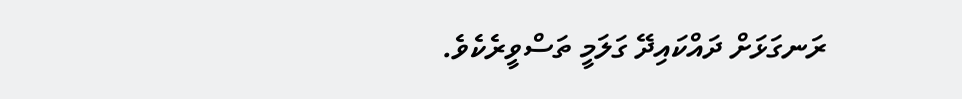ރަނގަޅަށް ދައްކައިދޭ ގަލަމީ ތަސްވީރެކެވެ.